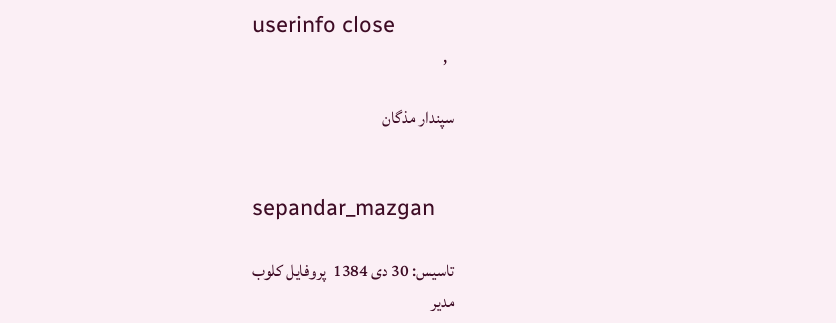userinfo close
  ,

سپندار مذگان


sepandar_mazgan

تاسیس: 30 دی 1384  پروفایل کلوب
مدیر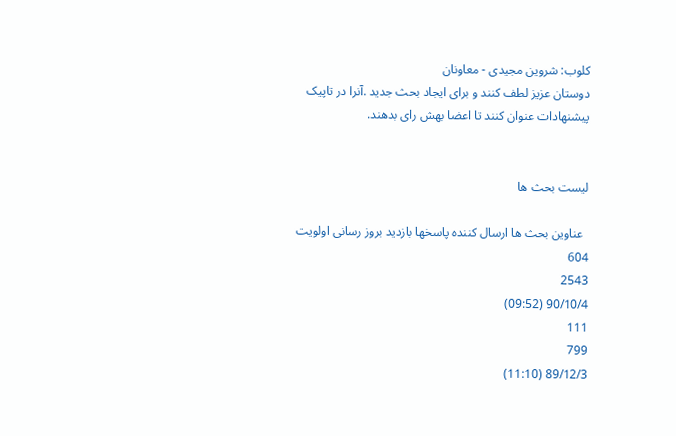کلوب: شروین مجیدی - معاونان
دوستان عزیز لطف کنند و برای ایجاد بحث جدید .آنرا در تاپیک پیشنهادات عنوان کنند تا اعضا بهش رای بدهند.


لیست بحث ها

  عناوین بحث ها ارسال کننده پاسخها بازدید بروز رسانی اولویت
604
2543
90/10/4 (09:52)
111
799
89/12/3 (11:10)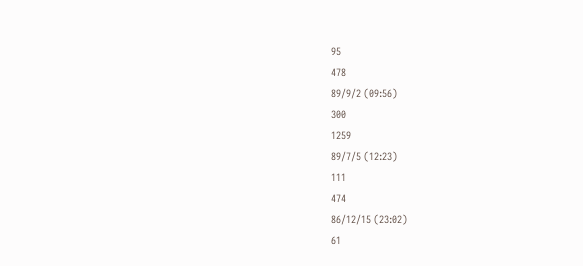95
478
89/9/2 (09:56)
300
1259
89/7/5 (12:23)
111
474
86/12/15 (23:02)
61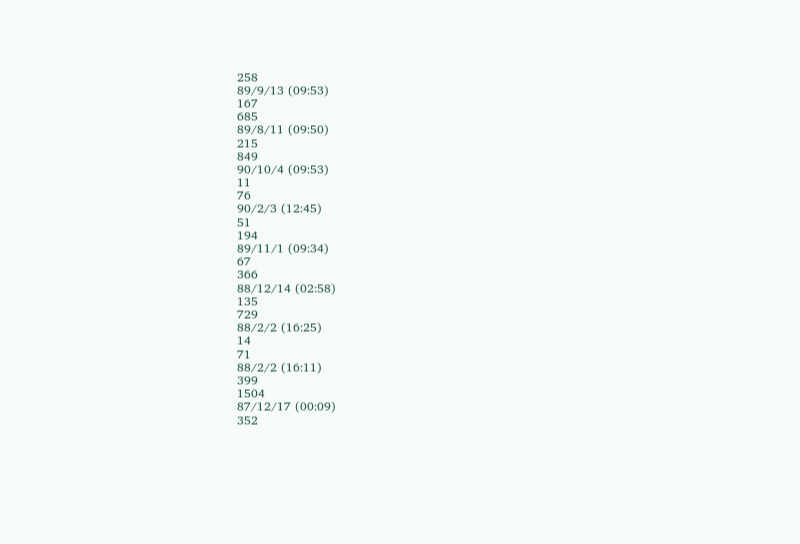258
89/9/13 (09:53)
167
685
89/8/11 (09:50)
215
849
90/10/4 (09:53)
11
76
90/2/3 (12:45)
51
194
89/11/1 (09:34)
67
366
88/12/14 (02:58)
135
729
88/2/2 (16:25)
14
71
88/2/2 (16:11)
399
1504
87/12/17 (00:09)
352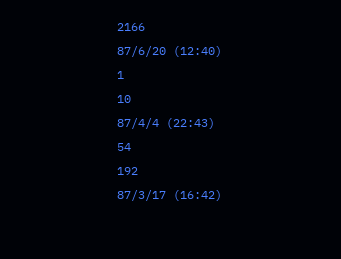2166
87/6/20 (12:40)
1
10
87/4/4 (22:43)
54
192
87/3/17 (16:42)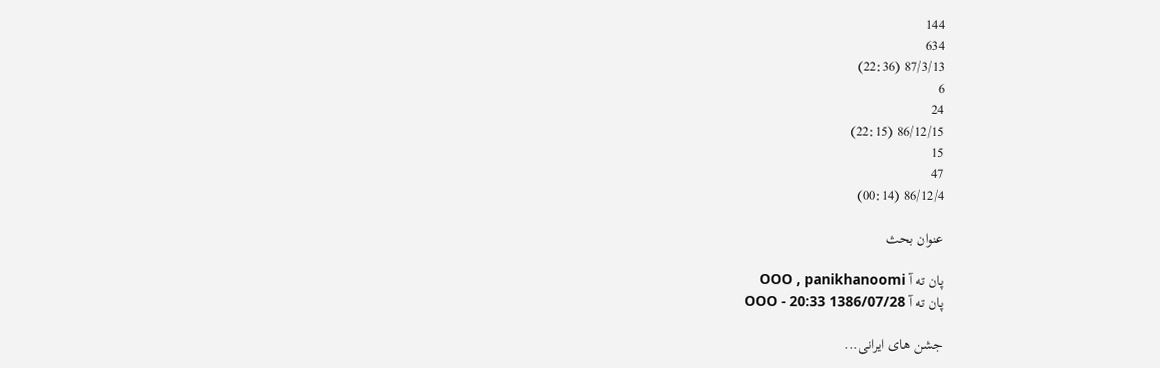144
634
87/3/13 (22:36)
6
24
86/12/15 (22:15)
15
47
86/12/4 (00:14)

عنوان بحث

پان ته آ OOO , panikhanoomi
پان ته آ OOO - 20:33 1386/07/28

جشن های ایرانی...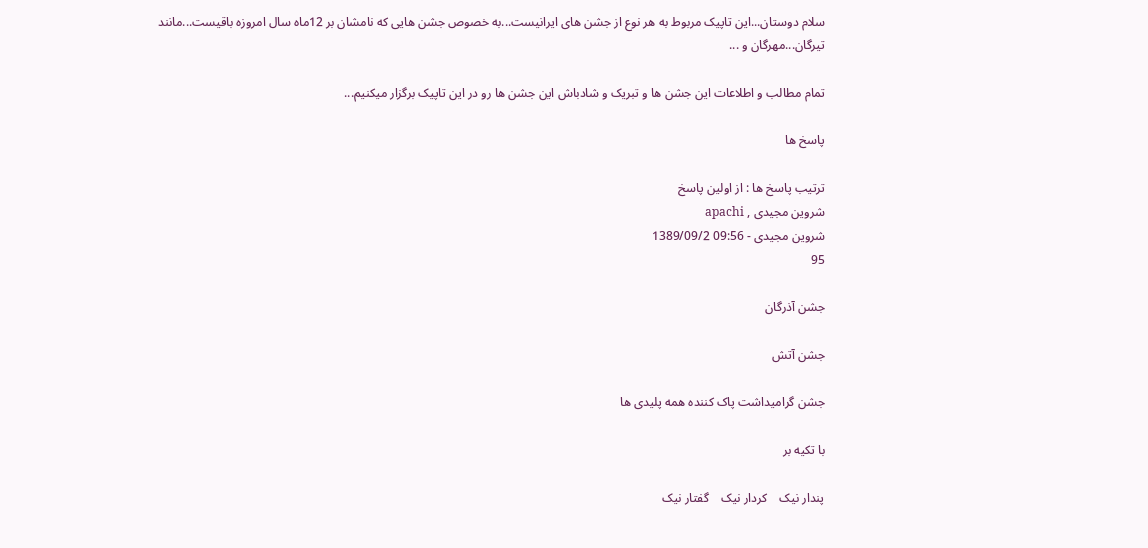سلام دوستان...این تاپیک مربوط به هر نوع از جشن های ایرانیست...به خصوص جشن هایی که نامشان بر 12ماه سال امروزه باقیست...مانند تیرگان...مهرگان و ...

تمام مطالب و اطلاعات این جشن ها و تبریک و شادباش این جشن ها رو در این تاپیک برگزار میکنیم...

پاسخ ها

ترتیب پاسخ ها : از اولین پاسخ
شروین مجیدی , apachi
شروین مجیدی - 09:56 1389/09/2
95

جشن آذرگان

جشن آتش

جشن گرامیداشت پاک کننده همه پلیدی ها

با تکیه بر

پندار نیک    کردار نیک    گفتار نیک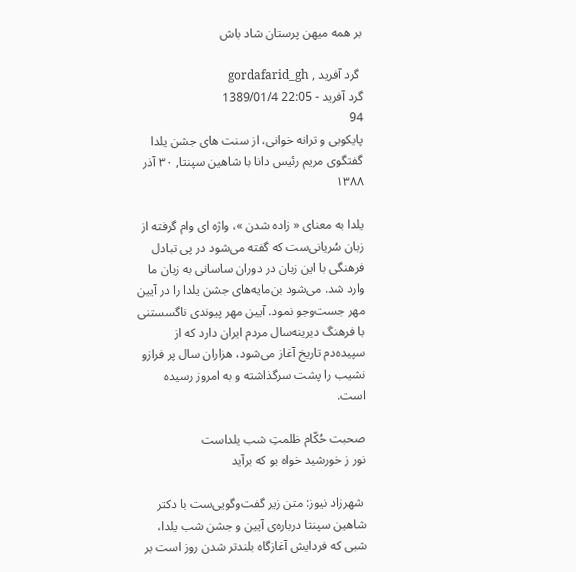بر همه میهن پرستان شاد باش

 گرد آفرید , gordafarid_gh
گرد آفرید - 22:05 1389/01/4
94
پایکوبی و ترانه خوانی، از سنت های جشن یلدا
گفتگوی مریم رئیس دانا با شاهین سپنتا, ٣٠ آذر ١٣٨٨

یلدا به معنای « زاده شدن »، واژه ای وام گرفته از زبان سُریانی‌ست که گفته می‌شود در پی تبادل فرهنگی با این زبان در دوران ساسانی به زبان ما وارد شد. می‌شود بن‌مایه‌های جشن یلدا را در آیین مهر جست‌وجو نمود. آیین مهر پیوندی ناگسستنی با فرهنگ دیرینه‌سال مردم ایران دارد که از سپیده‌دم تاریخ آغاز می‌شود، هزاران سال پر فرازو نشیب را پشت سرگذاشته و به امروز رسیده است.

صحبت حُکّام ظلمتِ شب یلداست                          نور ز خورشید خواه بو که برآید

 شهرزاد نیوز: متن زیر گفت‌وگویی‌ست با دکتر شاهین سپنتا درباره‌ی آیین و جشن شب یلدا، شبی که فردایش آغازگاه بلندتر شدن روز است بر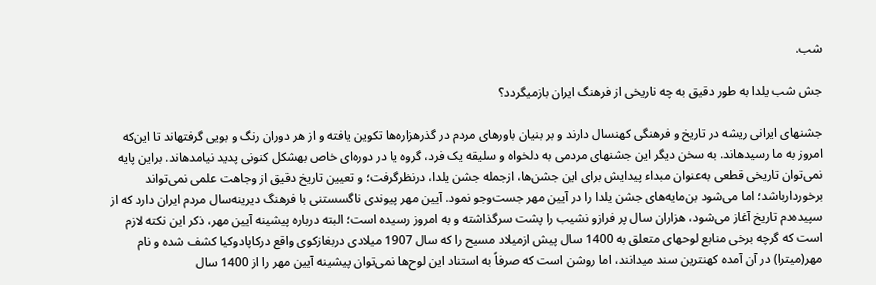شب.

جش شب یلدا به طور دقیق به چه ناریخی از فرهنگ ایران بازمیگردد؟

جشنهای ایرانی ریشه در تاریخ و فرهنگی کهنسال دارند و بر بنیان باورهای مردم در گذرهزاره‌ها تکوین یافته و از هر دوران رنگ و بویی گرفتهاند تا این‌که امروز به ما رسیدهاند. به سخن دیگر این جشنهای مردمی به دلخواه و سلیقه یک فرد، گروه یا در دوره‌ای خاص بهشکل کنونی پدید نیامدهاند. براین پایه نمی‌توان تاریخی قطعی به‌عنوان مبداء پیدایش برای این جشن‌ها، ازجمله جشن یلدا، درنظرگرفت؛ و تعیین تاریخ دقیق از وجاهت علمی نمی‌تواند برخوردارباشد؛ اما می‌شود بن‌مایه‌های جشن یلدا را در آیین مهر جست‌وجو نمود. آیین مهر پیوندی ناگسستنی با فرهنگ دیرینه‌سال مردم ایران دارد که از سپیده‌دم تاریخ آغاز می‌شود، هزاران سال پر فرازو نشیب را پشت سرگذاشته و به امروز رسیده است؛ البته درباره پیشینه آیین مهر، ذکر این نکته لازم است که گرچه برخی منابع لوحهای متعلق به 1400 سال پیش ازمیلاد مسیح را كه سال 1907 میلادی دربغازكوى واقع دركاپادوكیا كشف شده و نام مهر(میترا) در آن آمده كهنترین سند میدانند، اما روشن است که صرفاً به استناد این لوح‌ها نمی‌توان پیشینه آیین مهر را از 1400 سال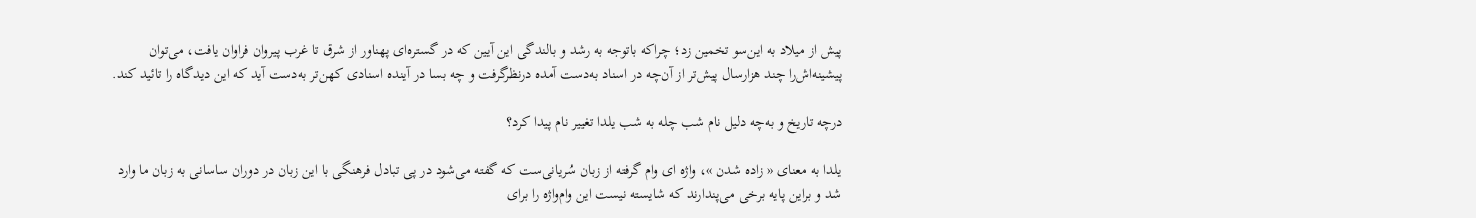پیش از میلاد به این‌سو تخمین زد؛ چراکه با‌توجه به رشد و بالندگی این آیین که در گستره‌ای پهناور از شرق تا غرب پیروان فراوان یافت، می‌توان پیشینه‌اش‌را چند هزارسال پیش‌تر از آن‌چه در اسناد به‌دست آمده درنظرگرفت و چه بسا در آینده اسنادی کهن‌تر به‌دست آید که این دیدگاه را تائید کند.

درچه تاریخ و به‌چه دلیل نام شب چله به شب یلدا تغییر نام پیدا کرد؟

یلدا به معنای « زاده شدن »، واژه ای وام گرفته از زبان سُریانی‌ست که گفته می‌شود در پی تبادل فرهنگی با این زبان در دوران ساسانی به زبان ما وارد شد و براین پایه برخی می‌پندارند که شایسته نیست این وام‌واژه را برای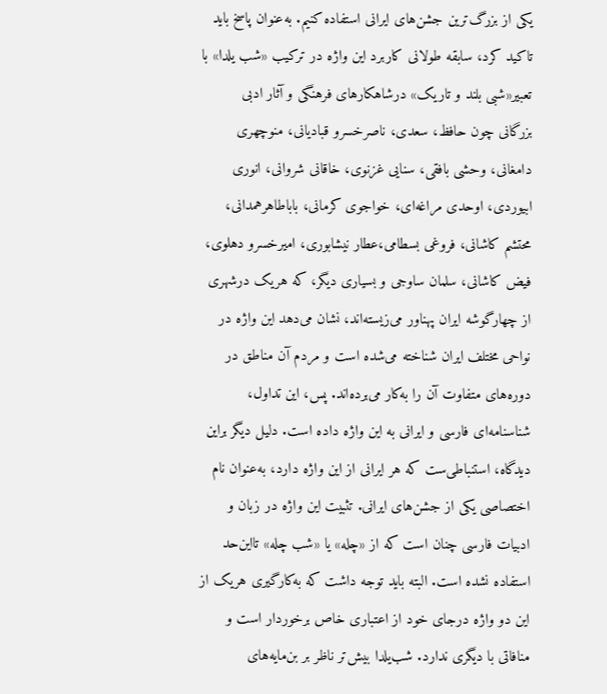یکی از بزرگ‌ترین جشن‌های ایرانی استفاده کنیم. به‌عنوان پاسخ باید تاکید کرد، سابقه طولانی کاربرد این واژه در ترکیب «شب یلدا» با تعبیر«شبی بلند و تاریک» درشاهکارهای فرهنگی و آثار ادبی بزرگانی ‌چون حافظ، سعدی، ناصرخسرو قبادیانی، منوچهری دامغانی، وحشی بافقی، سنایی غزنوی، خاقانی شروانی، انوری ابیوردی، اوحدی مراغه‌ای، خواجوی کرمانی، باباطاهرهمدانی، محتشم کاشانی، فروغی بسطامی،عطار نیشابوری، امیرخسرو دهلوی، فیض کاشانی، سلمان ساوجی و بسیاری دیگر، که هریک درشهری از چهارگوشه ایران پهناور می‌زیسته‌اند، نشان می‌دهد این واژه در نواحی مختلف ایران شناخته می‌شده است و مردم آن مناطق در دوره‌های متفاوت آن را به‌کار می‌برده‌اند. پس، این تداول، شناسنامه‌ای فارسی و ایرانی به این واژه داده است. دلیل دیگر براین دیدگاه، استنباطی‌ست که هر ایرانی‌ از این واژه دارد، به‌عنوان نام اختصاصی یکی از جشن‌های ایرانی. تثبیت این واژه در زبان و ادبیات فارسی چنان است که از «چله» یا «شب چله» تااین‌حد استفاده نشده است. البته باید توجه داشت که به‌کارگیری هریک از این دو واژه درجای خود از اعتباری خاص برخوردار است و منافاتی با دیگری ندارد. شب‌یلدا بیش‌تر ناظر بر بن‌مایه‌های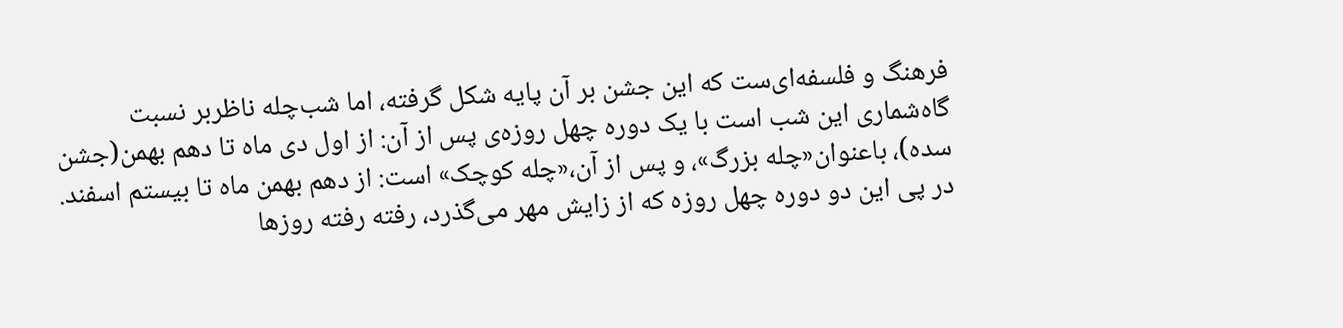فرهنگ و فلسفه‌ای‌ست که این جشن بر آن پایه شکل گرفته، اما شب‌چله ناظربر نسبت گاه‌شماری این شب است با یک دوره چهل روزه‌ی پس از آن: از اول دی ماه تا دهم بهمن(جشن سده)، باعنوان«چله بزرگ»، و پس از آن،«چله کوچک» است: از دهم بهمن ماه تا بیستم اسفند. در پی این دو دوره چهل روزه که از زایش مهر می‌گذرد، رفته رفته روزها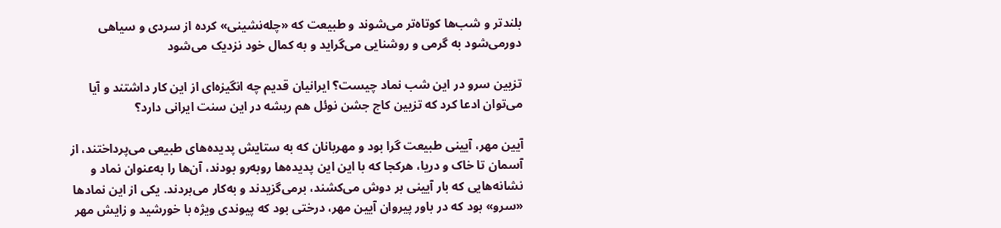بلندتر و شب‌ها کوتاه‌تر می‌شوند و طبیعت که «چله‌نشینی» کرده از سردی و سیاهی دورمی‌شود به گرمی و روشنایی می‌گراید و به کمال خود نزدیک می‌شود

تزیین سرو در این شب نماد چیست؟ ایرانیان قدیم چه انگیزه‌ای از این کار داشتند و آیا می‌توان ادعا کرد که تزیین کاج جشن نوئل هم ریشه در این سنت ایرانی دارد؟

آیین مهر، آیینی طبیعت گرا بود و مهربانان که به ستایش پدیده‌های طبیعی می‌پرداختند، از آسمان تا خاک و دریا، هرکجا که با این این پدیده‌ها روبه‌رو بودند، آن‌ها را به‌عنوان نماد و نشانه‌هایی که بار آیینی بر دوش می‌کشند، برمی‌گزیدند و به‌کار می‌بردند. یکی از این نمادها «سرو» بود که در باور پیروان آیین مهر، درختی بود که پیوندی ویژه با خورشید و زایش مهر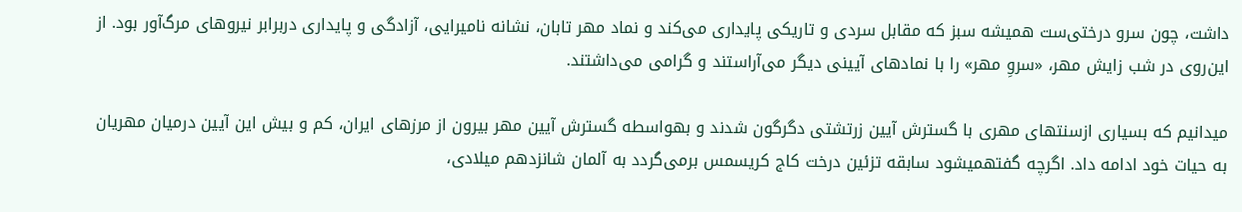داشت، چون سرو درختی‌ست همیشه سبز که مقابل سردی و تاریکی پایداری می‌کند و نماد مهر تابان، نشانه نامیرایی، آزادگی و پایداری دربرابر نیروهای مرگ‌آور بود. از این‌روی در شب زایش مهر، «سروِ مهر» را با نمادهای آیینی دیگر می‌آراستند و گرامی می‌داشتند.

میدانیم که بسیاری ازسنتهای مهری با گسترش آیین زرتشتی دگرگون شدند و بهواسطه گسترش آیین مهر بیرون از مرزهای ایران، کم و بیش این آیین درمیان مهریان به حیات خود ادامه داد. اگرچه گفتهمیشود سابقه تزئین درخت کاج کریسمس برمی‌گردد به آلمان شانزدهم میلادی،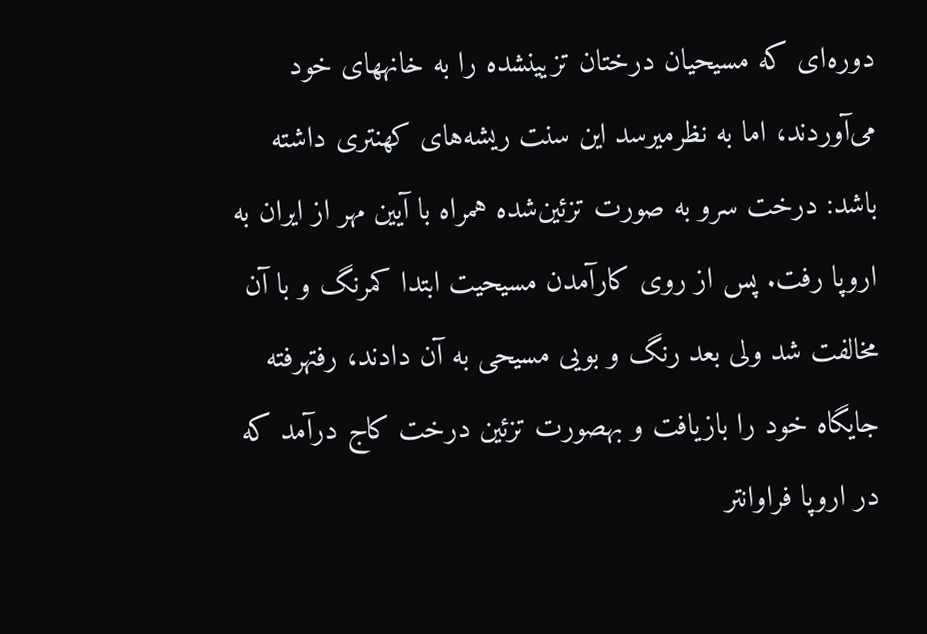دوره‌ای که مسیحیان درختان تزیینشده را به خانههای خود می‌آوردند، اما به نظرمیرسد این سنت ریشه‌های کهنتری داشته باشد: درخت سرو به صورت تزئین‌شده همراه با آیین مهر از ایران به اروپا رفت. پس از روی کارآمدن مسیحیت ابتدا کمرنگ و با آن مخالفت شد ولی بعد رنگ و بویی مسیحی به آن دادند، رفتهرفته جایگاه خود را بازیافت و بهصورت تزئین درخت کاج درآمد که در اروپا فراوانتر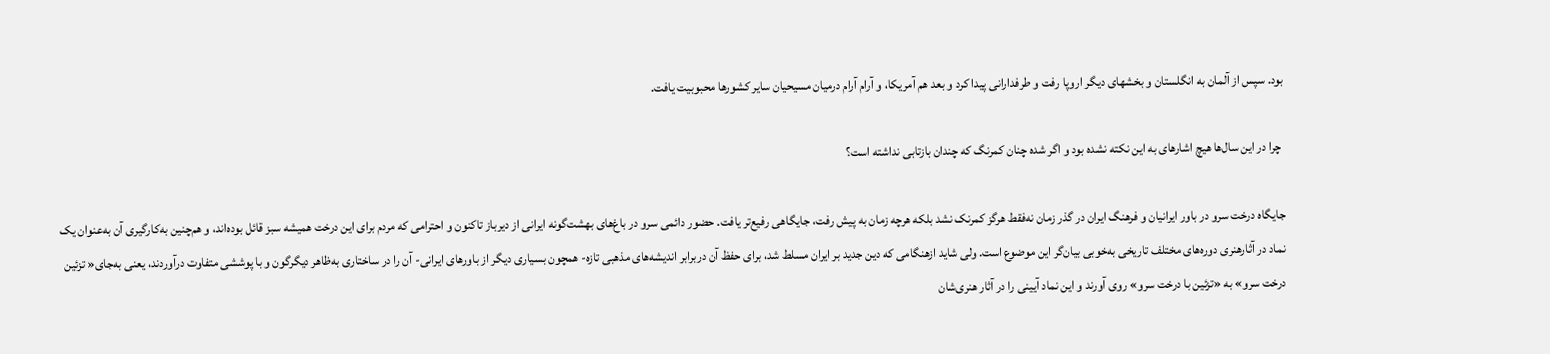بود. سپس از آلمان به انگلستان و بخشهای دیگر اروپا رفت و طرفدارانی پیدا کرد و بعد هم آمریکا، و آرام آرام درمیان مسیحیان سایر کشورها محبوبیت یافت.

 چرا در این سال‌ها هیچ اشارهای به این نکته نشده بود و اگر شده چنان کمرنگ که چندان بازتابی نداشته است؟

جایگاه درخت سرو در باور ایرانیان و فرهنگ ایران در گذر زمان نه‌فقط هرگز کمرنک نشد بلکه هرچه زمان به پیش رفت، جایگاهی رفیع‌تر یافت. حضور دائمی سرو در باغ‌های بهشت‌گونه ایرانی از دیرباز تاکنون و احترامی که مردم برای این درخت همیشه سبز قائل بوده‌اند، و هم‌چنین به‌کارگیری آن به‌عنوان یک نماد در آثارهنری دوره‌های مختلف تاریخی به‌خوبی بیان‌گر این موضوع است. ولی شاید ازهنگامی که دین جدید بر ایران مسلط شد، برای حفظ آن دربرابر اندیشه‌های مذهبی تازه- همچون بسیاری دیگر از باورهای ایرانی- آن را در ساختاری به‌ظاهر دیگرگون و با پوششی متفاوت درآوردند، یعنی به‌جای« تزئین درخت سرو» به «تزئین با درخت سرو» روی آورند و این نماد آیینی را در آثار هنری‌شان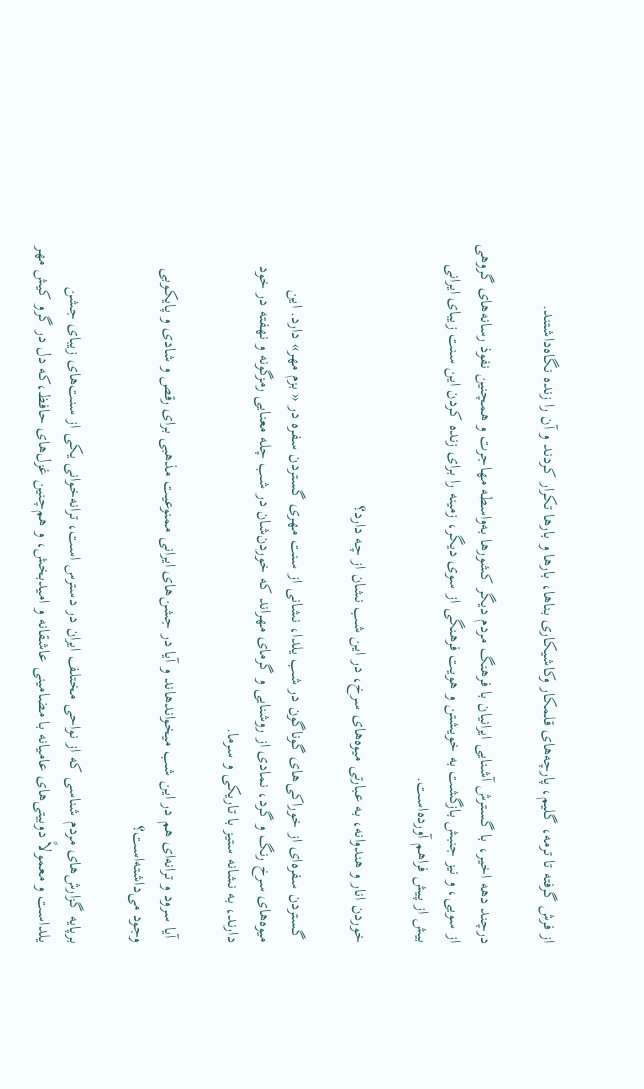از فرش گرفته تا ترمه، گلیم، پارچه‌های قلمکار وکاشیکاری بناها، بارها و بارها تکرار کردند و آن را زنده نگاه‌داشتند.

درچند دهه اخیر، با گسترش آشنایی ایرانیان با فرهنگ مردم دیگر کشورها به‌واسطه مهاجرت و همچنین نفوذ رسانه‌های گروهی از سویی، و نیز جنبش بازگشت به خویشتن و هویت فرهنگی از سوی دیگر، زمینه را برای زنده کردن این سنت زیبای ایرانی بیش از پیش فراهم آورده‌است.

خوردن انار و هندوانه، به عبارتی میوه‌های سرخ، در این شب نشان از چه دارد؟

 گستردن سفره‌ای از خوراکی‌های گوناگون در شب یلدا، نشانی از سنت مهری گستردن سفره در « بزم مهر» دارد. این میوه‌های سرخ رنگ و گرد، نمادی از روشنایی و گرمای مهراند که خوردن‌شان در شب چله معنایی رمزگونه و نهفته در خود دارند، به نشانه ستیز با تاریکی و سرما.

 آیا سرود و ترانه‌ای هم در این شب میخواندهاند و آیا در جشن‌های ایرانی ممنوعیت مذهبی برای رقص و شادی و پایکوبی وجود می‌داشته‌است؟

برپایه گزارش‌های مردم شناسی که از نواحی مختلف ایران در دسترس است، ترانه‌خوانی یکی از سنت‌های زیبای جشن یلداست و معمولاً دوبیتی‌های عامیانه با مضامینی عاشقانه و امیدبخش، و هم‌چنین غزل‌های حافظ،که دل در گرو کیش مهر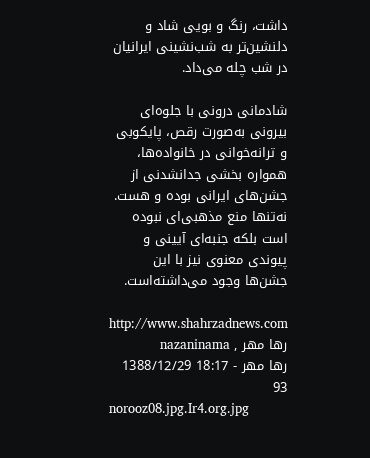داشت، رنگ و بویی شاد و دلنشین‌تر به شب‌نشینی ایرانیان در شب چله می‌داد.

شادمانی درونی با جلوه‌ای بیرونی به‌صورت رقص، پایکوبی و ترانه‌خوانی در خانواده‌ها، همواره بخشی جدانشدنی از جشن‌های ایرانی بوده و هست. نه‌تنها منع مذهبی‌ای نبوده‌ است بلکه جنبه‌ای آیینی و پیوندی معنوی نیز با این جشن‌ها وجود می‌داشته‌است.

http://www.shahrzadnews.com
رها مهر , nazaninama
رها مهر - 18:17 1388/12/29
93
norooz08.jpg.Ir4.org.jpg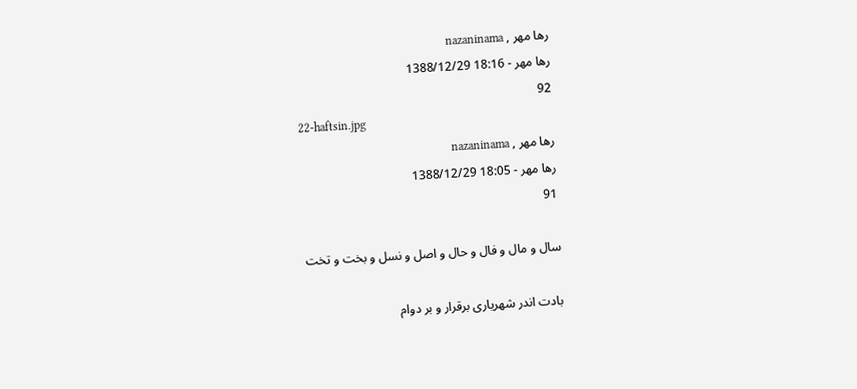رها مهر , nazaninama
رها مهر - 18:16 1388/12/29
92
22-haftsin.jpg
رها مهر , nazaninama
رها مهر - 18:05 1388/12/29
91

سال و مال و فال و حال و اصل و نسل و بخت و تخت

بادت اندر شهریاری برقرار و بر دوام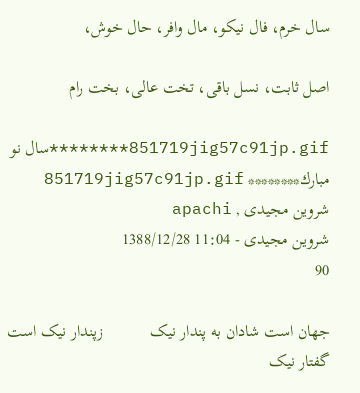سال خرم، فال نیكو، مال وافر، حال خوش،

اصل ثابت، نسل باقی، تخت عالی، بخت رام

851719jig57c91jp.gif********سال نو مبارك******** 851719jig57c91jp.gif
شروین مجیدی , apachi
شروین مجیدی - 11:04 1388/12/28
90

جهان است شادان به پندار نیک           زپندار نیک است گفتار نیک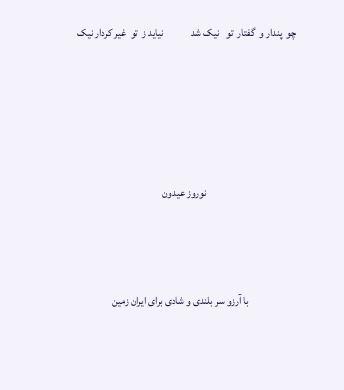چو  پندار و  گفتار  تو   نیک شد             نیاید ز  تو  غیر کردار نیک





                                          نوروز عیدون



                      با آرزو سر بلندی و شادی برای ایران زمین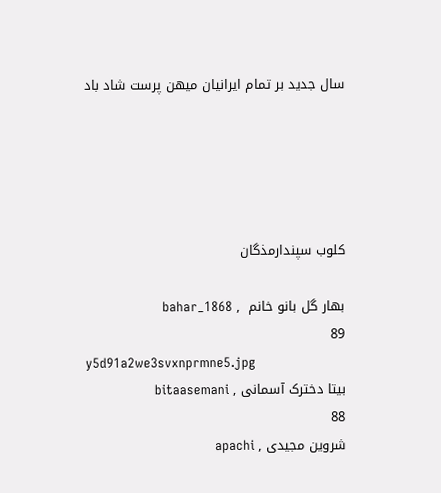سال جدید بر تمام ایرانیان میهن پرست شاد باد





کلوب سپندارمذگان

بهار گل بانو خانم  , bahar_1868
89
y5d91a2we3svxnprmne5.jpg
بیتا دخترک آسمانی , bitaasemani
88
شروین مجیدی , apachi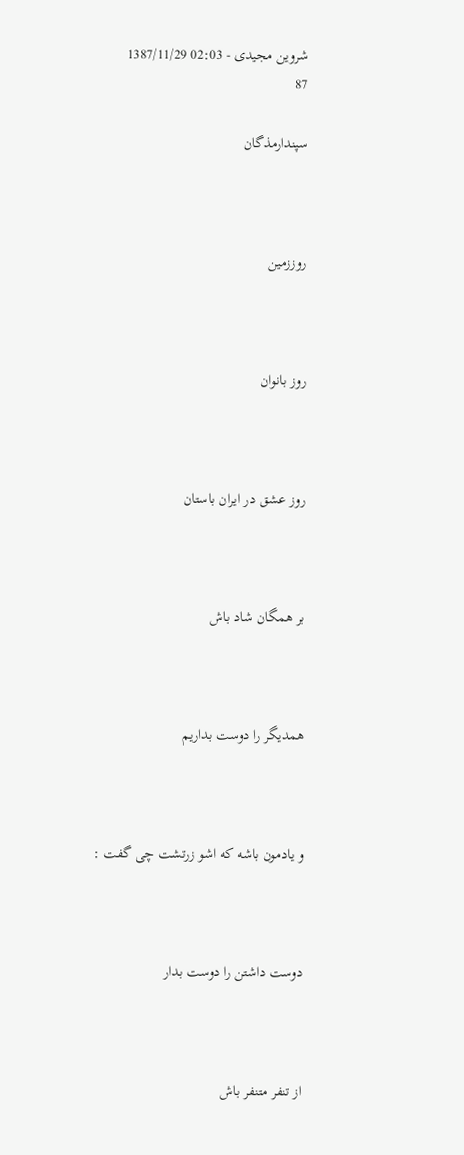شروین مجیدی - 02:03 1387/11/29
87

سپندارمذگان



روززمین



روز بانوان



روز عشق در ایران باستان



بر همگان شاد باش



همدیگر را دوست بداریم



و یادمون باشه كه اشو زرتشت چی گفت :



دوست داشتن را دوست بدار



از تنفر متنفر باش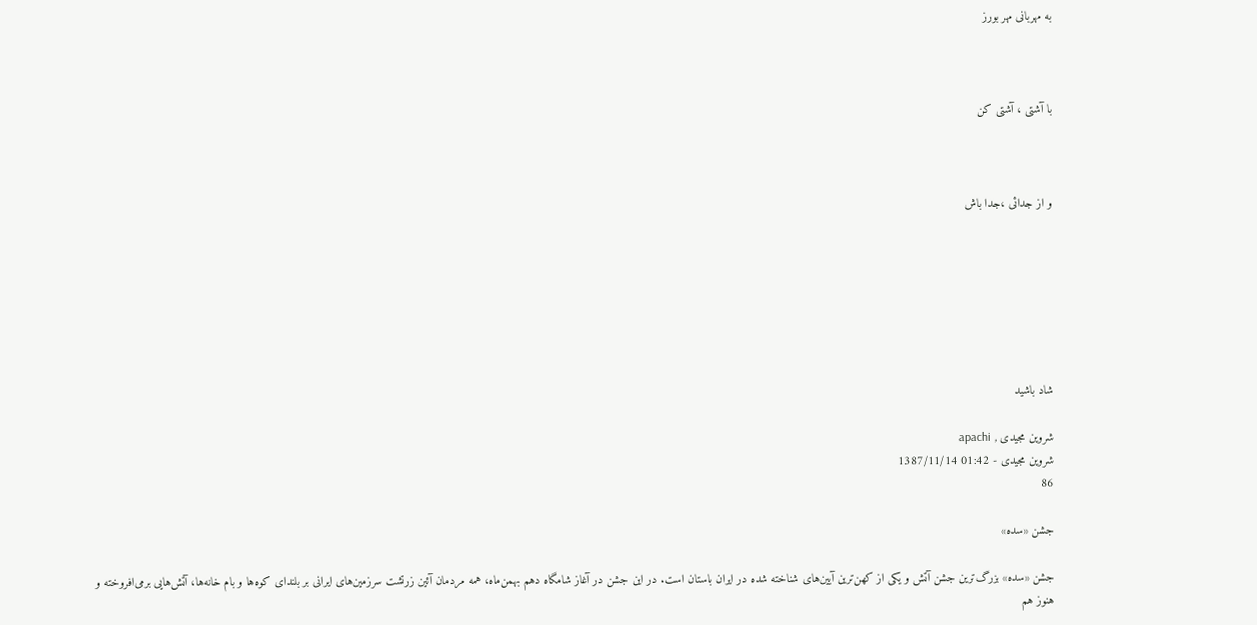به مهربانی مهر بورز



با آشتی ، آشتی كن



و از جدائی ،‌جدا باش







شاد باشید

شروین مجیدی , apachi
شروین مجیدی - 01:42 1387/11/14
86

جشن «سده»

جشن «سده» بزرگ‌ترین جشن‌ آتش و یكی از كهن‌ترین آیین‌های شناخته شده در ایران باستان است. در این جشن در آغاز شامگاه دهم بهمن‌ماه، همه مردمان آئین زرتشت سرزمین‌های ایرانی بر بلندای كوه‌ها و بام خانه‌ها، آتش‌هایی برمی‌افروخته و هنوز هم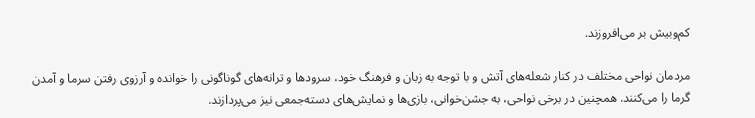كم‌‌وبیش بر می‌افروزند.

مردمان نواحی مختلف در كنار شعله‌های آتش و با توجه به زبان و فرهنگ خود، سرودها و ترانه‌های گوناگونی را خوانده و آرزوی رفتن سرما و آمدن گرما را می‌كنند. همچنین در برخی نواحی، به جشن‌خوانی، بازی‌ها و نمایش‌های دسته‌جمعی نیز می‌پردازند.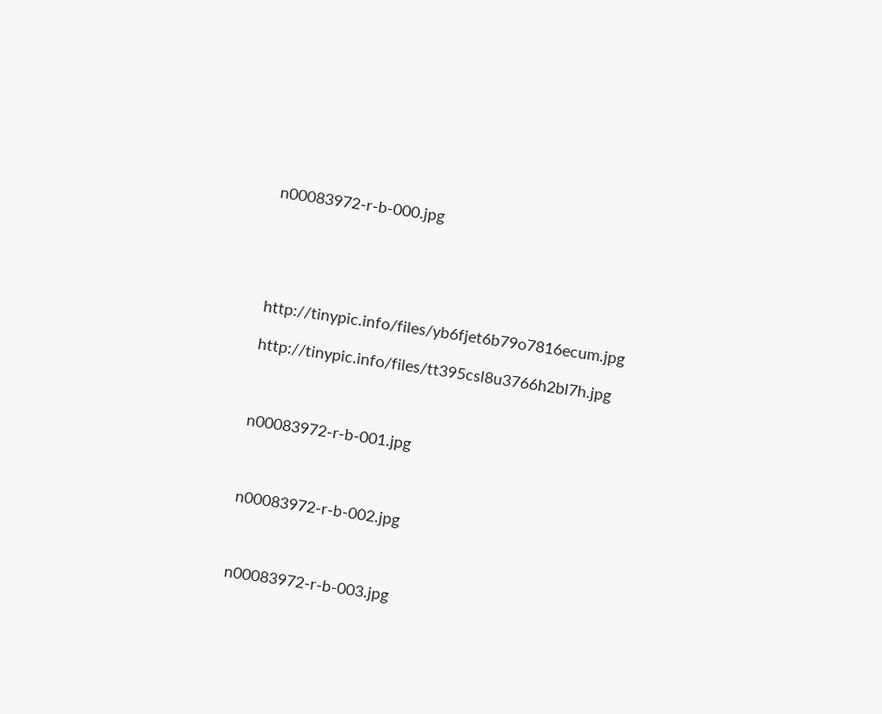n00083972-r-b-000.jpg





http://tinypic.info/files/yb6fjet6b79o7816ecum.jpg

http://tinypic.info/files/tt395csl8u3766h2bl7h.jpg



n00083972-r-b-001.jpg



n00083972-r-b-002.jpg



n00083972-r-b-003.jpg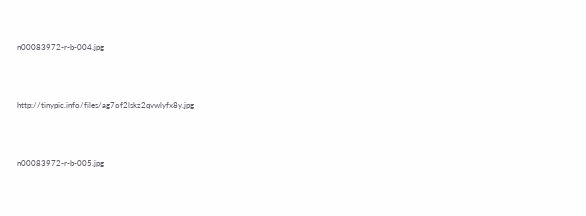n00083972-r-b-004.jpg



http://tinypic.info/files/ag7of2lskz2qvwlyfx8y.jpg



n00083972-r-b-005.jpg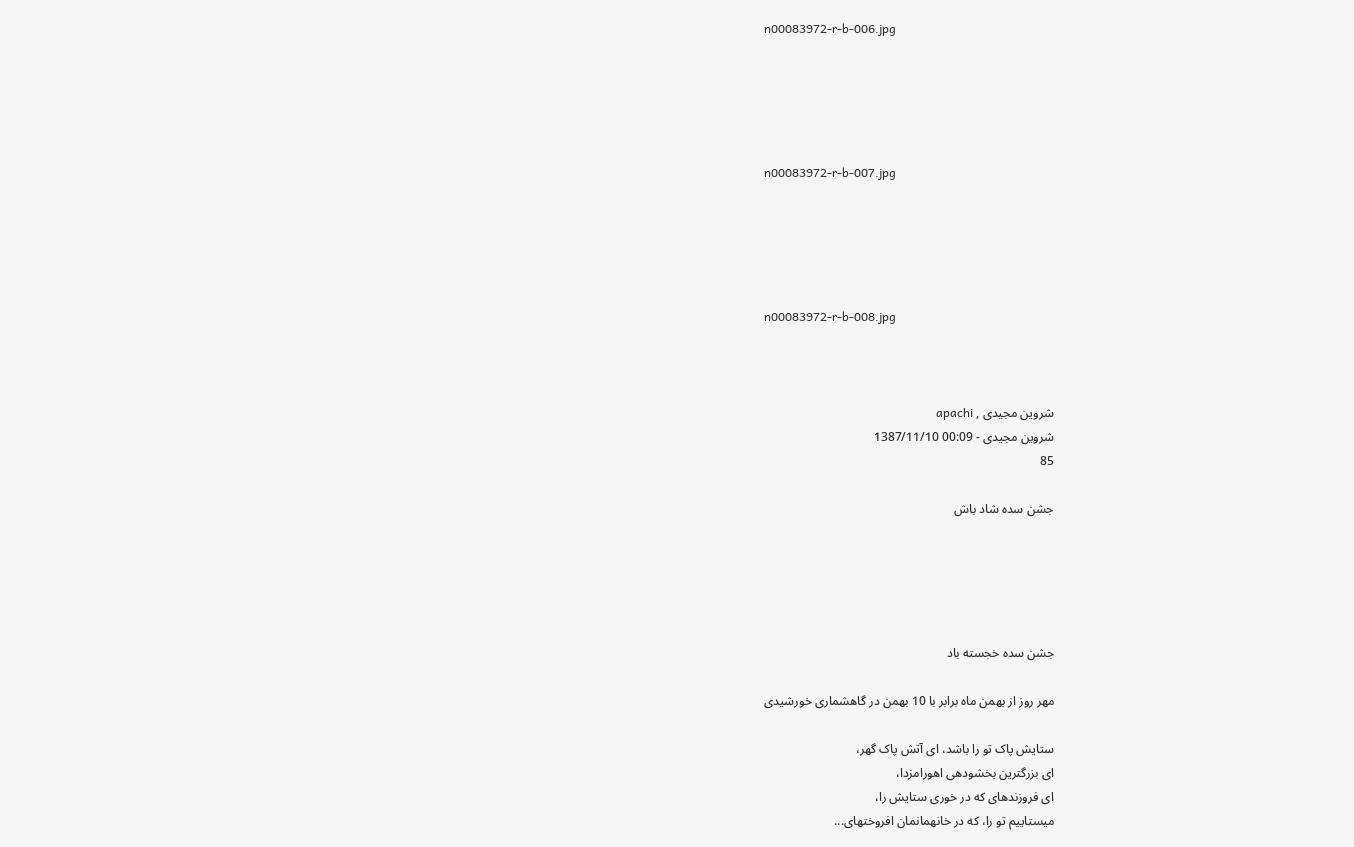n00083972-r-b-006.jpg





n00083972-r-b-007.jpg





n00083972-r-b-008.jpg



شروین مجیدی , apachi
شروین مجیدی - 00:09 1387/11/10
85

جشن سده شاد باش





جشن سده خجسته باد

مهر روز از بهمن ماه برابر با 10 بهمن در گاهشماری خورشیدی

ستایش پاک تو را باشد، ای آتش پاک گهر،
ای بزرگترین بخشودهی اهورامزدا،
ای فروزندهای که در خوری ستایش را،
میستاییم تو را، که در خانهمانمان افروختهای...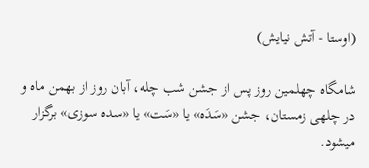(اوستا - آتش نیایش)

شامگاه چهلمین روز پس از جشن شب چله، آبان روز از بهمن ماه و در چلهی زمستان، جشن «سَدَه» یا «سَت» یا «سده سوزی» برگزار میشود.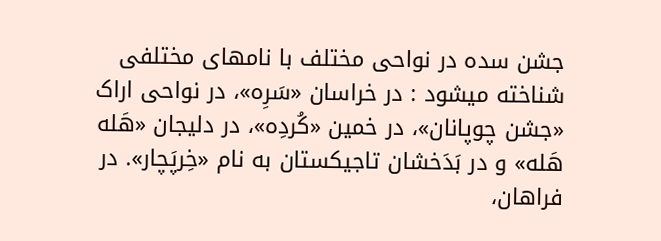جشن سده در نواحی مختلف با نامهای مختلفی شناخته میشود : در خراسان «سَرِه»، در نواحی اراک «جشن چوپانان»، در خمین «کُردِه»، در دلیجان «هَله هَله» و در بَدَخشان تاجیکستان به نام «خِرپَچار». در فراهان،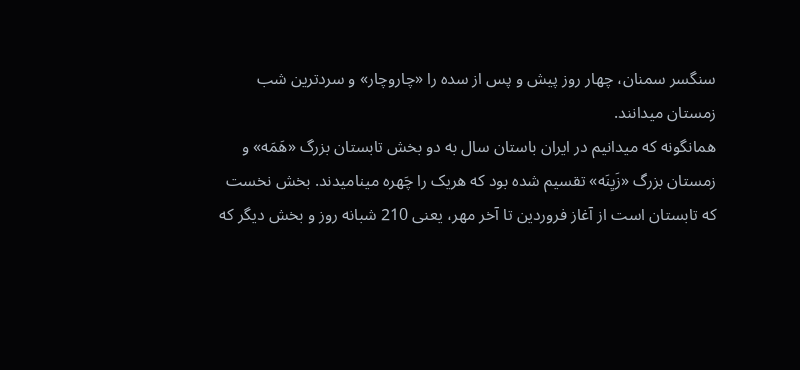سنگسر سمنان، چهار روز پیش و پس از سده را «چاروچار» و سردترین شب زمستان میدانند.
همانگونه که میدانیم در ایران باستان سال به دو بخش تابستان بزرگ «هَمَه» و زمستان بزرگ «زَیِنَه» تقسیم شده بود که هریک را چَهره مینامیدند. بخش نخست که تابستان است از آغاز فروردین تا آخر مهر، یعنی 210 شبانه روز و بخش دیگر که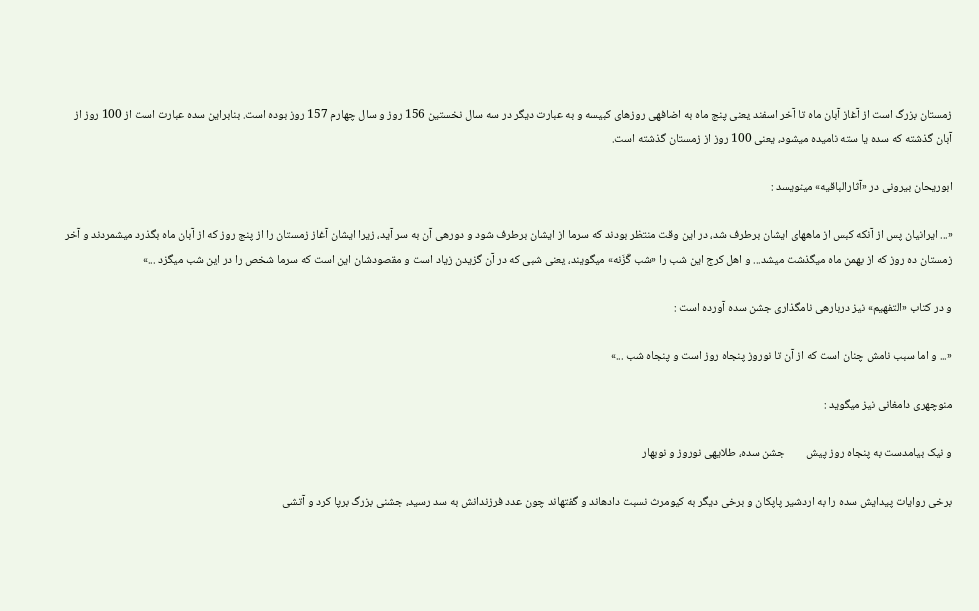زمستان بزرگ است از آغاز آبان ماه تا آخر اسفند یعنی پنج ماه به اضافهی روزهای کبیسه و به عبارت دیگر در سه سال نخستین 156 روز و سال چهارم 157 روز بوده است. بنابراین سده عبارت است از 100 روز از آبان گذشته که سده یا سته نامیده میشود، یعنی 100 روز از زمستان گذشته است.

ابوریحان بیرونی در «آثارالباقیه» مینویسد :

«... ایرانیان پس از آنکه کبس از ماههای ایشان برطرف شد، در این وقت منتظر بودند که سرما از ایشان برطرف شود و دورهی آن به سر آید، زیرا ایشان آغاز زمستان را از پنج روز که از آبان ماه بگذرد میشمردند و آخر زمستان ده روز که از بهمن ماه میگذشت میشد... و اهل کرج این شب را «شب گَزَنه» میگویند، یعنی شبی که در آن گزیدن زیاد است و مقصودشان این است که سرما شخص را در این شب میگزد ...»

و در کتاب «التفهیم» نیز دربارهی نامگذاری جشن سده آورده است :

«... و اما سبب نامش چنان است که از آن تا نوروز پنجاه روز است و پنجاه شب ...»

منوچهری دامغانی نیز میگوید :

و نیک بیامدست به پنجاه روز پیش        جشن سده، طلایهی نوروز و نوبهار

برخی روایات پیدایش سده را به اردشیر پاپکان و برخی دیگر به کیومرث نسبت دادهاند و گفتهاند چون عدد فرزندانش به سد رسید، جشنی بزرگ برپا کرد و آتشی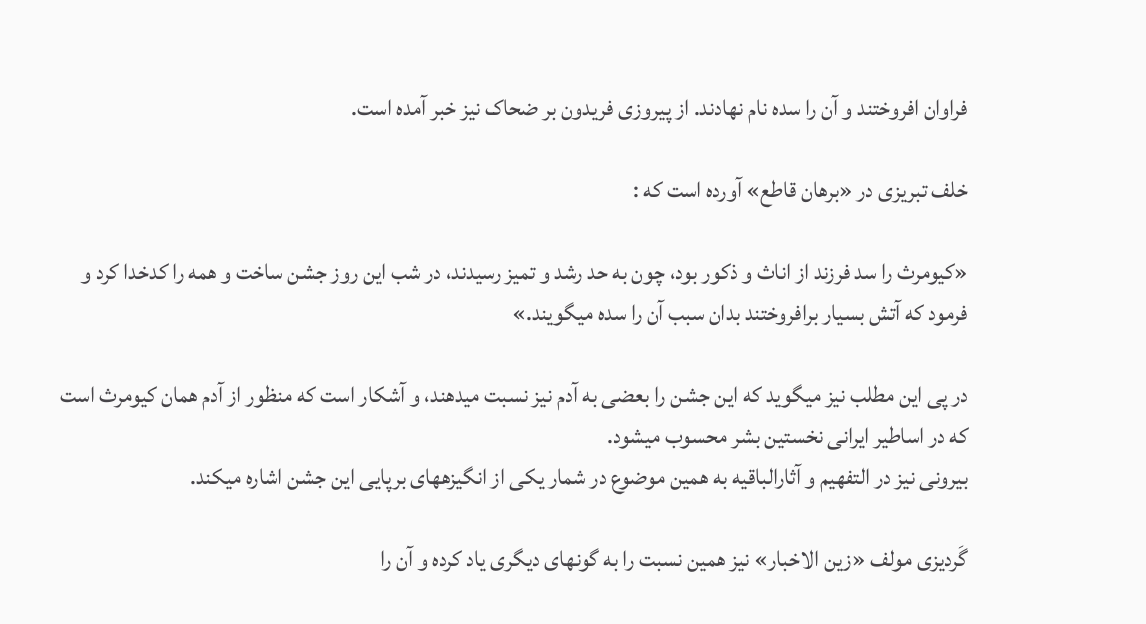فراوان افروختند و آن را سده نام نهادند. از پیروزی فریدون بر ضحاک نیز خبر آمده است.

خلف تبریزی در «برهان قاطع» آورده است که :

«کیومرث را سد فرزند از اناث و ذکور بود، چون به حد رشد و تمیز رسیدند، در شب این روز جشن ساخت و همه را کدخدا کرد و فرمود که آتش بسیار برافروختند بدان سبب آن را سده میگویند.»

در پی این مطلب نیز میگوید که این جشن را بعضی به آدم نیز نسبت میدهند، و آشکار است که منظور از آدم همان کیومرث است که در اساطیر ایرانی نخستین بشر محسوب میشود.
بیرونی نیز در التفهیم و آثارالباقیه به همین موضوع در شمار یکی از انگیزههای برپایی این جشن اشاره میکند.

گَردیزی مولف «زین الاخبار» نیز همین نسبت را به گونهای دیگری یاد کرده و آن را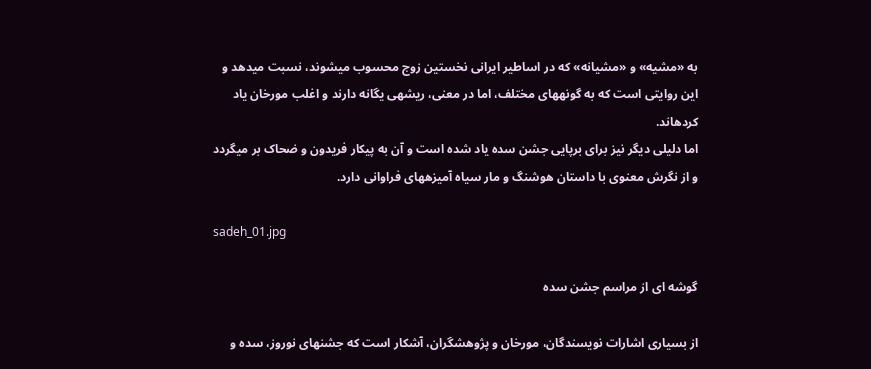به «مشیه» و «مشیانه» که در اساطیر ایرانی نخستین زوج محسوب میشوند، نسبت میدهد و این روایتی است که به گونههای مختلف، اما در معنی، ریشهی یگانه دارند و اغلب مورخان یاد کردهاند.
اما دلیلی دیگر نیز برای برپایی جشن سده یاد شده است و آن به پیکار فریدون و ضحاک بر میگردد و از نگرش معنوی با داستان هوشنگ و مار سیاه آمیزههای فراوانی دارد.

sadeh_01.jpg

گوشه ای از مراسم جشن سده

از بسیاری اشارات نویسندگان، مورخان و پژوهشگران، آشکار است که جشنهای نوروز، سده و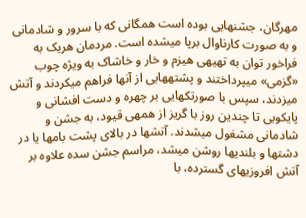مهرگان، جشنهایی بوده است همگانی که با سرور و شادمانی و به صورت کارناوال برپا میشده است. مردمان هریک به فراخور توان به تهیهی هیزم و خار و خاشاک به ویژه چوب «گزمی» میپرداختند و پشتههایی از آنها فراهم میکردند و آتش میزدند، سپس با صورتکهایی بر چهره و دست افشانی و پایکوبی تا چندین روز با گریز از همهی قیود، به جشن و شادمانی مشغول میشدند. آتشها در بالای پشت بامها یا در دشتها و بلندیها روشن میشد، مراسم جشن سده علاوه بر آتش افروزیهای گسترده، با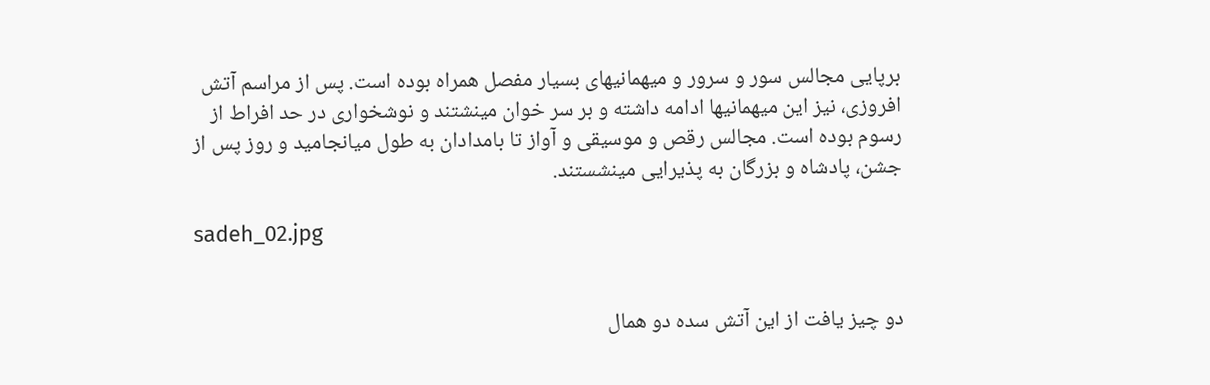برپایی مجالس سور و سرور و میهمانیهای بسیار مفصل همراه بوده است. پس از مراسم آتش افروزی، نیز این میهمانیها ادامه داشته و بر سر خوان مینشتند و نوشخواری در حد افراط از رسوم بوده است. مجالس رقص و موسیقی و آواز تا بامدادان به طول میانجامید و روز پس از جشن، پادشاه و بزرگان به پذیرایی مینشستند.

sadeh_02.jpg


دو چیز یافت از این آتش سده دو همال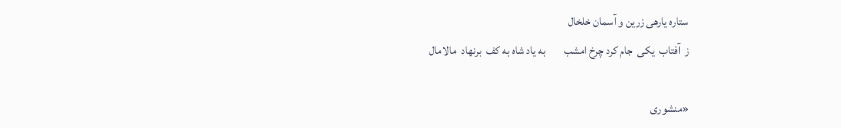ستاره یارهی زرین و آسمان خلخال
ز  آفتاب  یکی  جام کرد چرخ امشب        به یاد شاه به کف  برنهاد  مالامال

«منشوری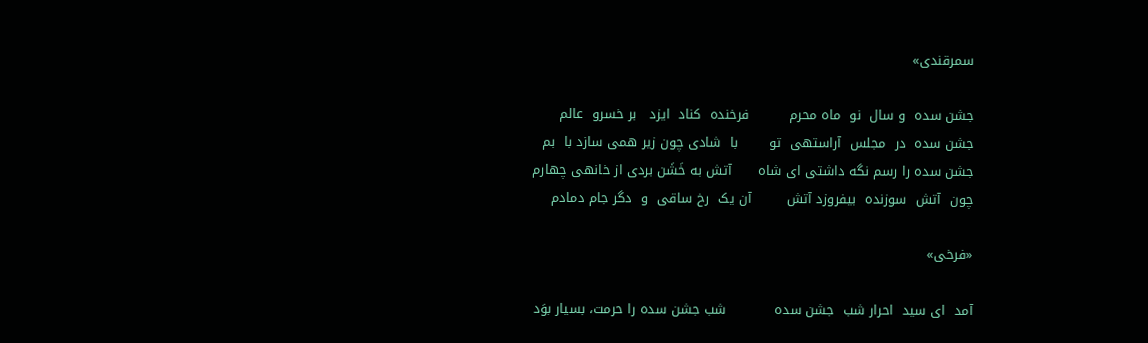سمرقندی»

جشن سده  و سال  نو  ماه محرم         فرخنده  کناد  ایزد   بر خسرو  عالم
جشن سده  در  مجلس  آراستهی  تو       با  شادی چون زیر همی سازد با  بم
جشن سده را رسم نگه داشتی ای شاه      آتش به خَشَن بردی از خانهی چهارم
چون  آتش  سوزنده  بیفروزد آتش        آن یک  رخ ساقی  و  دگر جام دمادم

«فرخی»

آمد  ای سید  احرار شب  جشن سده           شب جشن سده را حرمت، بسیار بوَد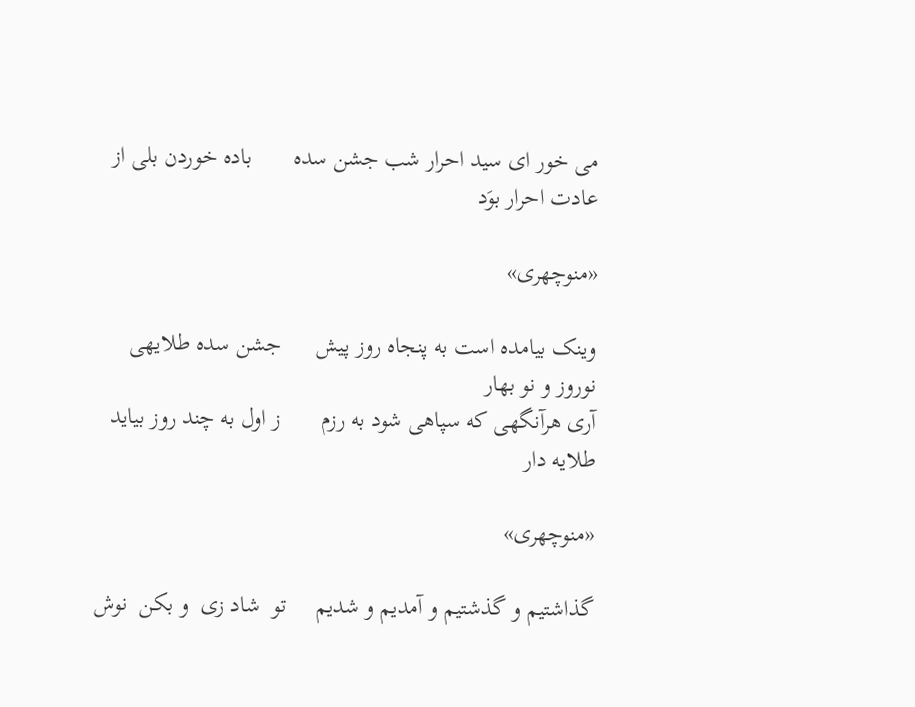می خور ای سید احرار شب جشن سده       باده خوردن بلی از عادت احرار بوَد

«منوچهری»

وینک بیامده است به پنجاه روز پیش      جشن سده طلایهی نوروز و نو بهار
آری هرآنگهی که سپاهی شود به رزم       ز اول به چند روز بیاید طلایه دار

«منوچهری»

گذاشتیم و گذشتیم و آمدیم و شدیم     تو  شاد زی  و بکن  نوش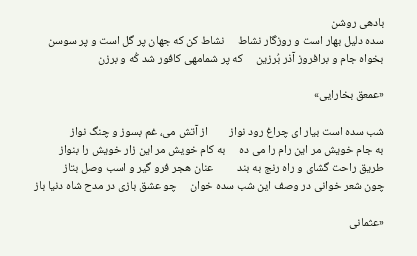بادهی روشن
سده دلیل بهار است و روزگار نشاط     نشاط کن که جهان پر گل است و پر سوسن
بخواه جام و برافروز آذر بُرزین     که پر شمامهی کافور شد کُه و برزن

«عمعق بخارایی»

شب سده است بیار ای چراغ رود نواز        از آتش می، غم بسوز و چنگ نواز
به جام خویش مر این رام را می ده     به کام خویش مر این زار خویش را بنواز
طریق راحت گشای و راه رنج به بند         عنان هجر فرو گیر و اسب وصل بتاز
چون شعر خوانی در وصف این شب سده خوان     چو عشق بازی در مدح شاه دنیا باز

«عثمانی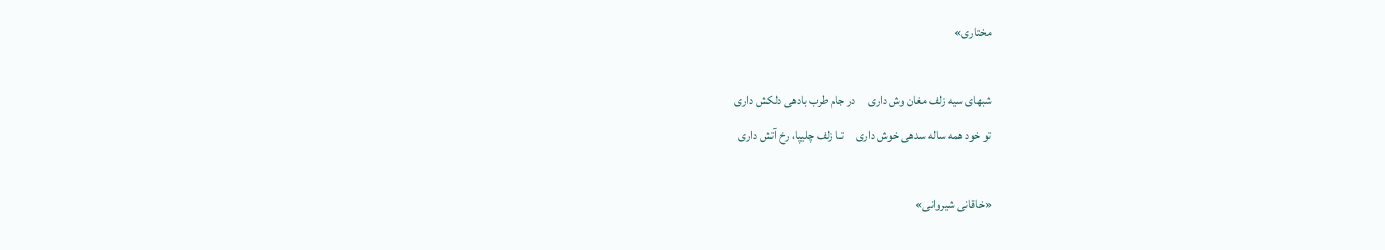مختاری»

شبهای سیه زلف مغان وش داری     در جام طرب بادهی دلکش داری
تو خود همه ساله سدهی خوش داری     تـا زلف چلیپا، رخ آتش داری

«خاقانی شیروانی»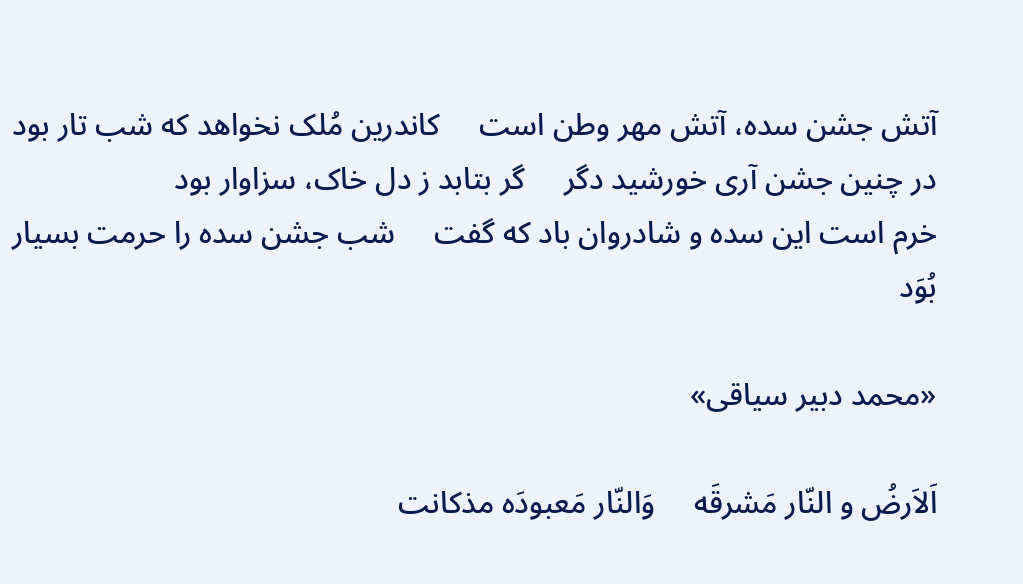آتش جشن سده، آتش مهر وطن است     کاندرین مُلک نخواهد که شب تار بود
در چنین جشن آری خورشید دگر     گر بتابد ز دل خاک، سزاوار بود
خرم است این سده و شادروان باد که گفت     شب جشن سده را حرمت بسیار بُوَد

«محمد دبیر سیاقی»

اَلاَرضُ و النّار مَشرقَه     وَالنّار مَعبودَه مذکانت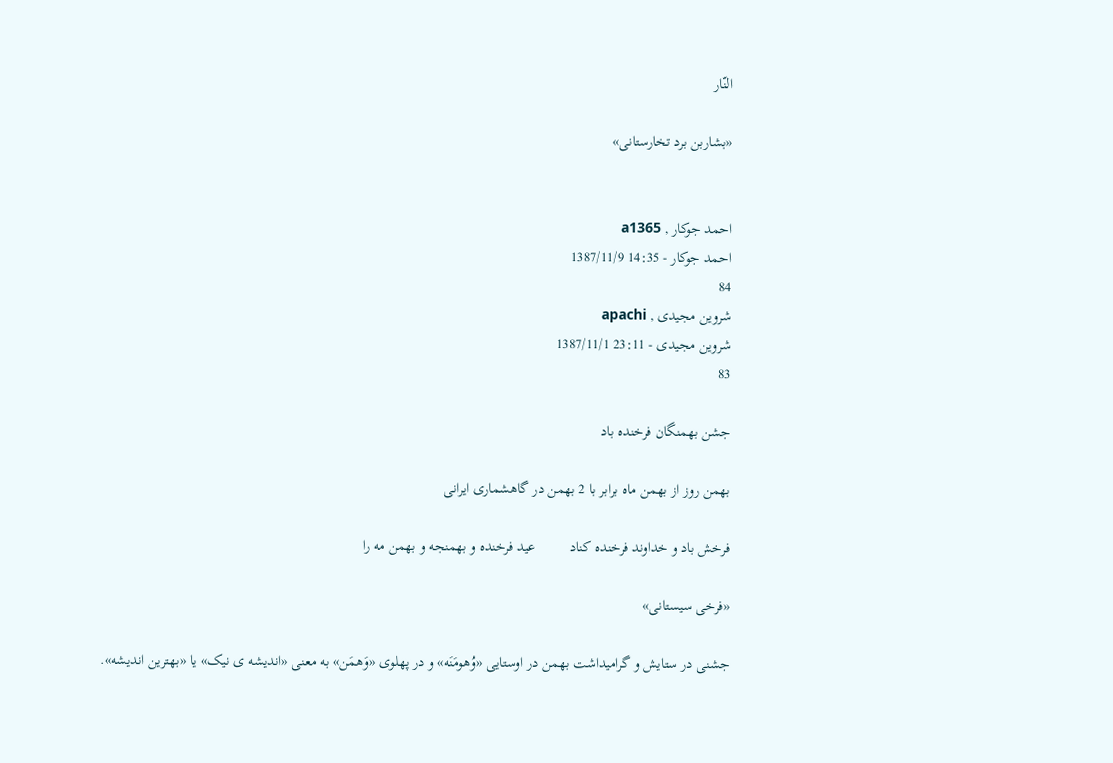النّار

«بشاربن برد تخارستانی»


احمد جوکار , a1365
احمد جوکار - 14:35 1387/11/9
84
شروین مجیدی , apachi
شروین مجیدی - 23:11 1387/11/1
83

جشن بهمنگان فرخنده باد

بهمن روز از بهمن ماه برابر با 2 بهمن در گاهشماری ایرانی

فرخش باد و خداوند فرخنده کناد         عید فرخنده و بهمنجه و بهمن مه را

«فرخی سیستانی»

جشنی در ستایش و گرامیداشت بهمن در اوستایی «وُهومَنَه» و در پهلوی «وَهمَن» به معنی «اندیشه ی نیک» یا «بهترین اندیشه».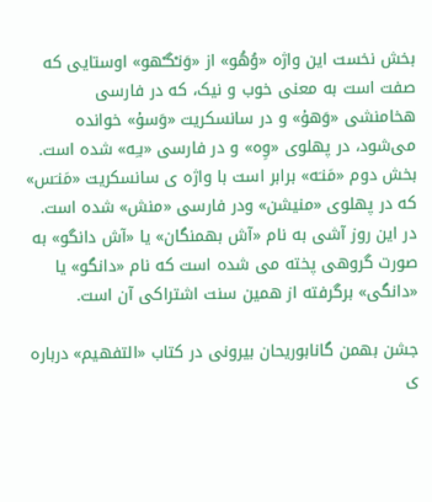بخش نخست این واژه «وُهُو» از «وَنـْگـْهو» اوستایی که صفت است به معنی خوب و نیک، که در فارسی هخامنشی «وَهۇ» و در سانسکریت «وَسۇ» خوانده می‌شود، در پهلوی «وِه» و در فارسی «بـِه» شده است.
بخش دوم «مَنـَه» برابر است با واژه ی سانسکریت «مَنـَس» که در پهلوی «منیشن» ودر فارسی «منش» شده است.
در این روز آشی به نام «آش بهمنگان» یا «آش دانگو» به صورت گروهی پخته می شده است که نام «دانگو» یا «دانگی» برگرفته از همین سنت اشتراکی آن است.

جشن بهمن گانابوریحان بیرونی در کتاب «التفهیم» درباره ی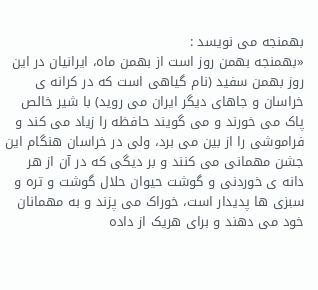بهمنجه می نویسد :
«بهمنجه بهمن روز است از بهمن ماه، ایرانیان در این روز بهمن سفید (نام گیاهی است که در کرانه ی خراسان و جاهای دیگر ایران می روید) با شیر خالص پاک می خورند و می گویند حافظه را زیاد می کند و فراموشی را از بین می برد، ولی در خراسان هنگام این جشن مهمانی می کنند و بر دیگی که در آن از هر دانه ی خوردنی و گوشت حیوان حلال گوشت و تره و سبزی ها پدیدار است، خوراک می پزند و به مهمانان خود می دهند و برای هریک از داده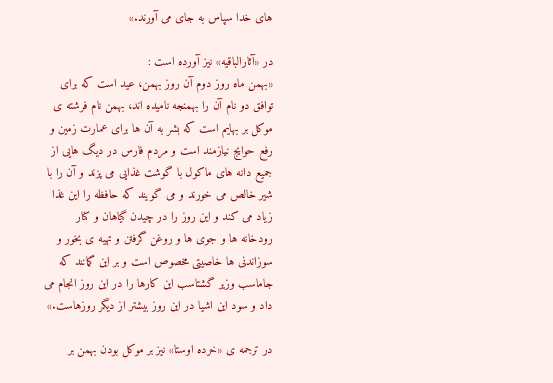های خدا سپاس به جای می آورند.»

در «آثارالباقیه» نیز آورده است :
«بهمن ماه روز دوم آن روز بهمن، عید است که براى توافق دو نام آن را بهمنجه نامیده اند، بهمن نام فرشته ی موکل بر بهایم است که بشر به آن ها براى عمارت زمین و رفع حوایج نیازمند است و مردم فارس در دیگ هایى از جمیع دانه هاى ماکول با گوشت غذایى مى پزند و آن را با شیر خالص مى خورند و مى گویند که حافظه را این غذا زیاد مى کند و این روز را در چیدن گیاهان و کنار رودخانه ها و جوى ها و روغن گرفتن و تهیه ی بخور و سوزاندنى ها خاصیتى مخصوص است و بر این گمانند که جاماسب وزیر گشتاسب این کارها را در این روز انجام مى داد و سود این اشیا در این روز بیشتر از دیگر روزهاست.»

در ترجمه ی «خرده اوستا» نیز بر موکل بودن بهمن بر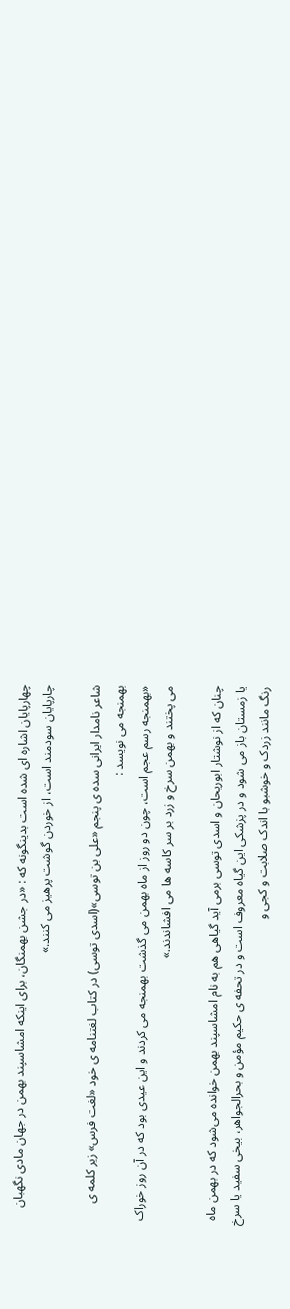چهارپایان اشاره ای شده است بدینگونه که : «در جشن بهمنگان، برای اینکه امشاسپند بهمن در جهان مادى نگهبان چارپایان سودمند است، از خوردن گوشت پرهیز مى کنند.»

شاعر نامدار ایرانی سده ی پنجم «على بن توسى»(اسدى توسى) در کتاب لغتنامه ی خود «لغت فرس» زیر کلمه ی بهمنجه مى نویسد :
«بهمنجه رسم عجم است، چون دو روز از ماه بهمن مى گذشت بهمنجه مى کردند و این عیدى بود که در آن روز خوراک مى پختند و بهمن سرخ و زرد بر سر کاسه ها مى افشاندند.»

چنان که از نوشتار ابوریحان و اسدی توسی برمی آید گیاهی هم به نام امشاسپند بهمن خوانده می‌شود که در بهمن ماه یا زمستان باز می شود و در پزشکی این گیاه معروف است و در تحفه ی حکیم مؤمن و بحرالجواهر، بیخی سفید یا سرخ رنگ مانند زردک و خوشبو با اندک صلابت و کجی و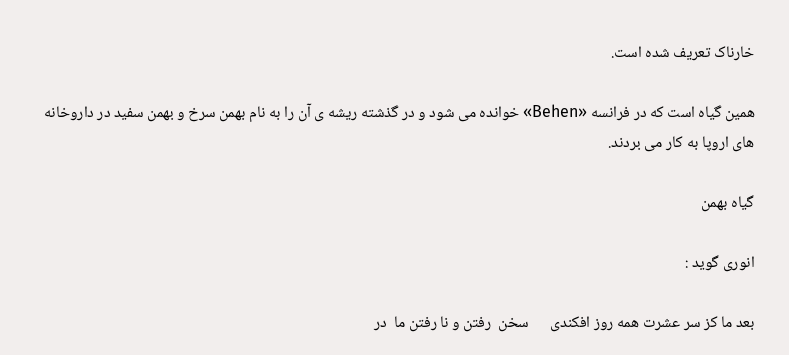خارناک تعریف شده است.

همین گیاه است که در فرانسه «Behen» خوانده می شود و در گذشته ریشه ی آن را به‌ نام بهمن سرخ و بهمن سفید در داروخانه های اروپا به کار می بردند.

گیاه بهمن

انوری گوید :

بعد ما کز سر عشرت همه روز افکندی      سخن  رفتن و نا رفتن ما  در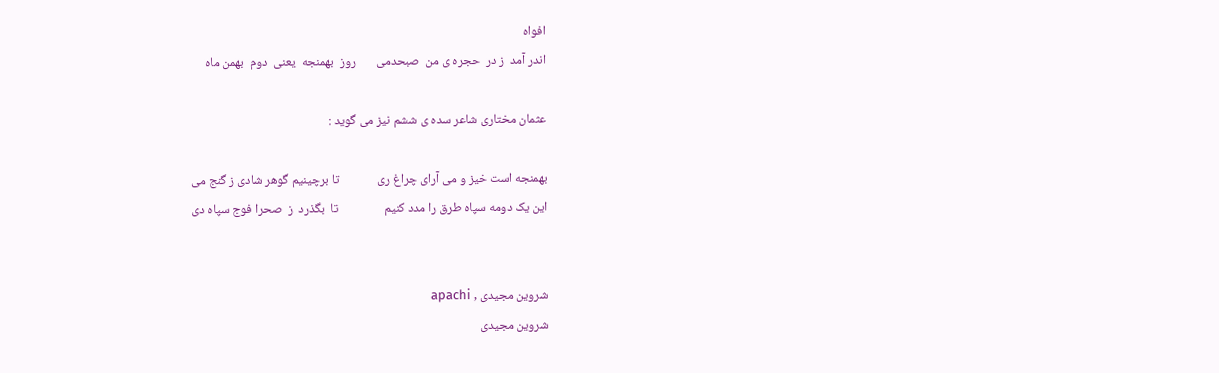افواه
اندر آمد  ز در  حجره ی من  صبحدمی       روز  بهمنجه  یعنی  دوم  بهمن ماه

عثمان مختاری شاعر سده ی ششم نیز می گوید :

بهمنجه است خیز و می آرای چراغ ری             تا برچینیم گوهر شادی ز گنج می
این یک دومه سپاه طرق را مدد کنیم                تا  بگذرد  ز  صحرا فوج سپاه دی


شروین مجیدی , apachi
شروین مجیدی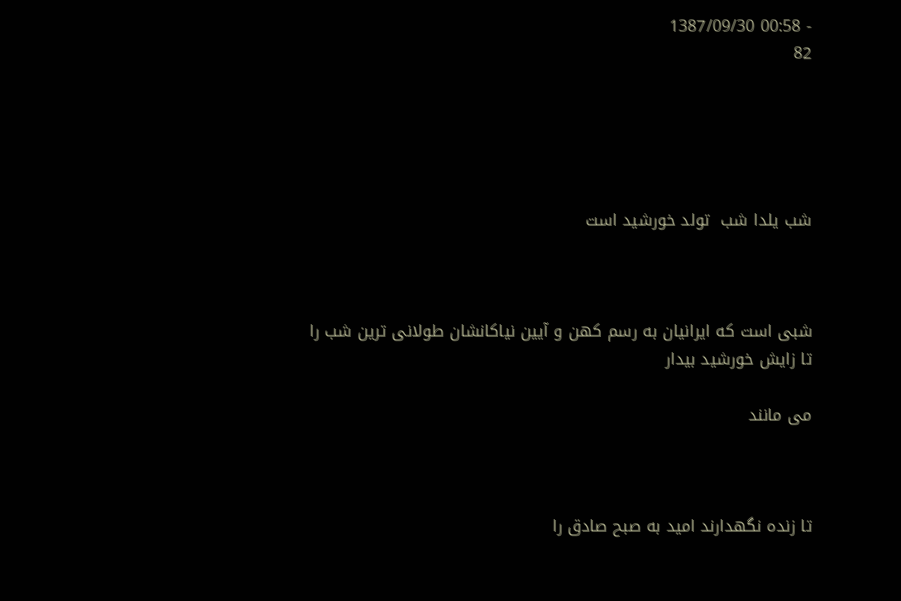- 00:58 1387/09/30
82





شب یلدا شب  تولد خورشید است



شبی است که ایرانیان به رسم کهن و آیین نیاکانشان طولانی ترین شب را تا زایش خورشید بیدار

می مانند



تا زنده نگهدارند امید به صبح صادق را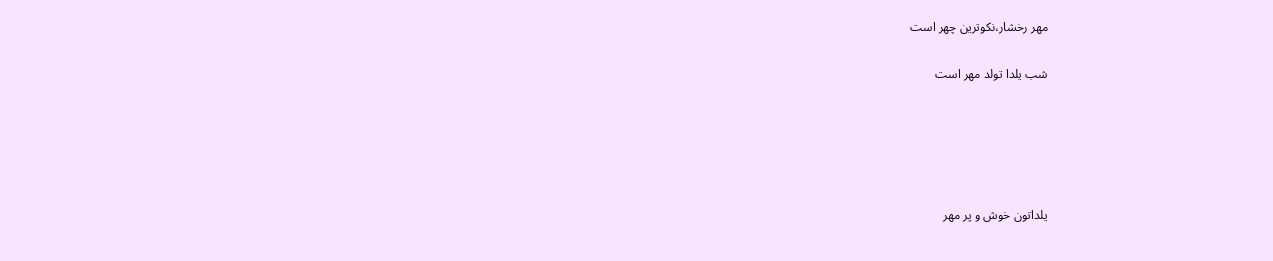مهر رخشار،نکوترین چهر است

شب یلدا تولد مهر است





یلداتون خوش و پر مهر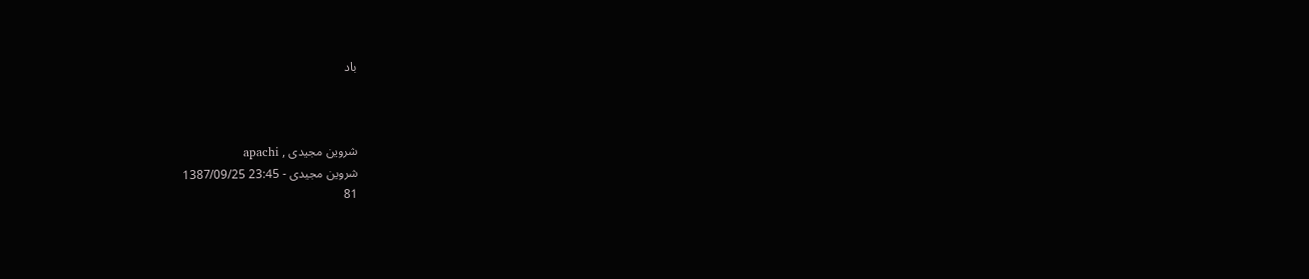باد



شروین مجیدی , apachi
شروین مجیدی - 23:45 1387/09/25
81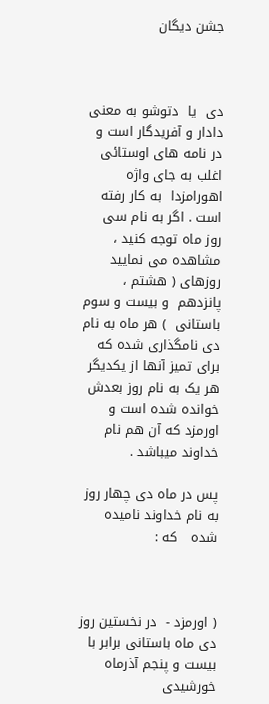جشن دیگان



دی  یا  دتوشو به معنی دادار و آفریدگار است و در نامه های اوستائی اغلب به جای واژه اهورامزدا  به کار رفته است . اگر به نام سی روز ماه توجه کنید ، مشاهده می نمایید روزهای ( هشتم ، پانزدهم  و بیست و سوم  باستانی  ) هر ماه به نام دی نامگذاری شده که برای تمیز آنها از یکدیگر هر یک به نام روز بعدش خوانده شده است و اورمزد که آن هم نام خداوند میباشد .

پس در ماه دی چهار روز به نام خداوند نامیده شده   که :



( اورمزد -  در نخستین روز دی ماه باستانی برابر با بیست و پنجم آذرماه خورشیدی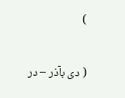)

( دی بآذر – در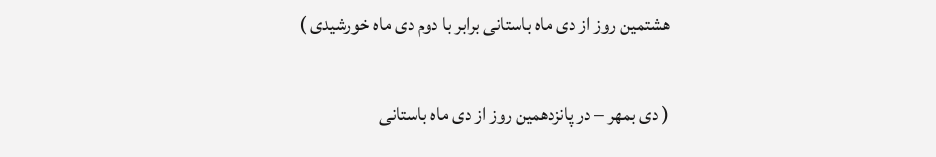هشتمین روز از دی ماه باستانی برابر با دوم دی ماه خورشیدی )

( دی بمهر – در پانزدهمین روز از دی ماه باستانی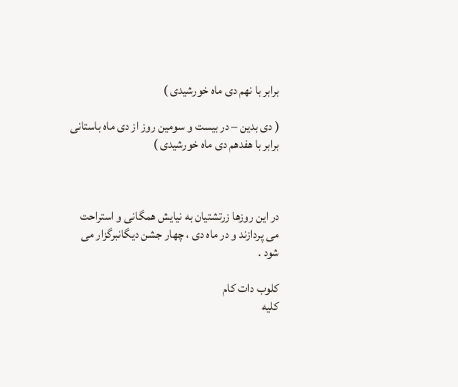برابر با نهم دی ماه خورشیدی )

( دی بدین – در بیست و سومین روز از دی ماه باستانی برابر با هفدهم دی ماه خورشیدی )



در این روزها زرتشتیان به نیایش همگانی و استراحت می پردازند و در ماه دی ، چهار جشن دیگانبرگزار می شود .

کلوب دات کام
کلیه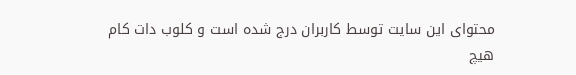محتوای این سایت توسط کاربران درج شده است و کلوب دات کام هیچ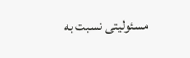مسئولیتی نسبت به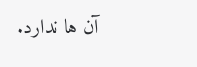آن ها ندارد.